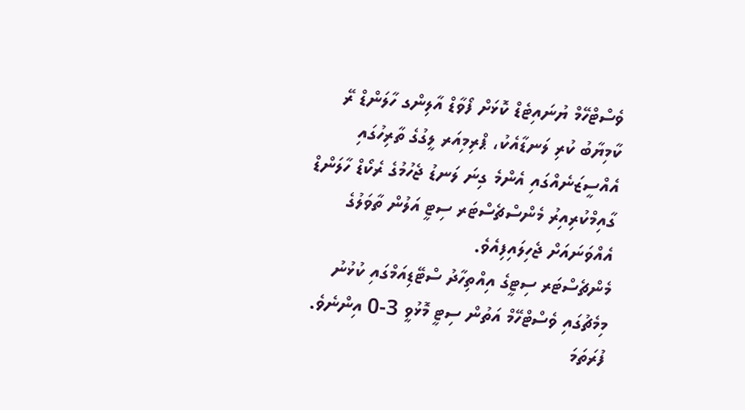ވެސްޓްހޭމް ޔުނައިޓެޑް ކޮޅަށް ފޯވާޑް އާލިންގ ހާލަންޑް ރޭ ކާމިޔާބު ކުރި ލަނޑާއެކު، ޕްރިމިއަރ ލީގުގެ ތާރިހުގައި އެއްސީޒަނެއްގައި އެންމެ ގިނަ ލަނޑު ޖެހުމުގެ ރެކޯޑް ހާލަންޑް ގާއިމްކުރިއިރު މެންސްޗެސްޓަރ ސިޓީ އަލުން ތާވަލުގެ އެއްވަނައަށް ޖެހިލައިފިއެވެ.
މެންޗެސްޓަރ ސިޓީގެ އިއްތިހާދު ސްޓޭޑިއަމްގައި ކުޅުނު މިމެޗުގައި ވެސްޓްހޭމް އަތުން ސިޓީ މޮޅުވީ 3-0 އިންނެވެ. ފުރަތަމަ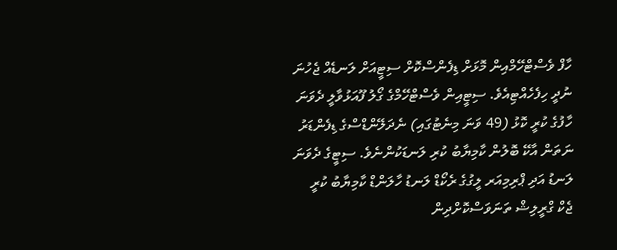ހާފް ވެސްޓްހޭމްއިން މޮޅަށް ޑިފެންސްކޮށް ސިޓީއަށް ލަނޑެއް ޖެހުނަ ނުދީ ހިފެހެއްޓިއެވެ. ސިޓީއިން ވެސްޓްހޭމްގެ ގޯލު ފޫއަޅުވާލީ ދެވަނަ ހާފުގެ ކުރީ ކޮޅު (49 ވަނަ މިނެޓުގައި) ނެދަލޭންޑްސްގެ ޑިފެންޑަރު ނަތަން އާކޭ ބޮލުން ކާމިޔާބު ކުރި ލަނޑަކުންނެވެ. ސިޓީގެ ދެވަނަ ލަނޑު އަދި ޕްރިމިއަރ ލީގުގެ ރެކޯޑް ލަނޑު ހާލަންޑް ކާމިޔާބު ކުރީ ޖެކް ގްރީލިޝް ތަނަވަސްކޮށްދިން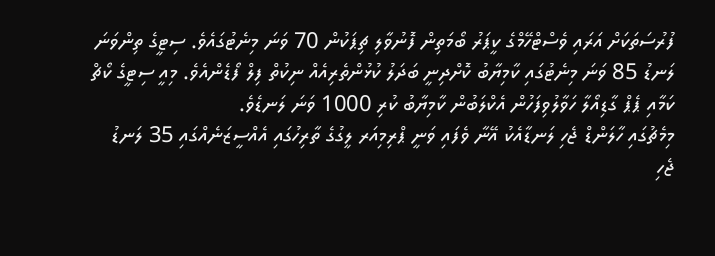ފުރުސަތަކަށް އަރައި ވެސްޓްހޭމްގެ ކީޕަރު ބޯމަތިން ފޮނުވާލި ޗިޕަކުން 70 ވަނަ މިނެޓުގައެވެ. ސިޓީގެ ތިންވަނަ ލަނޑު 85 ވަނަ މިނެޓުގައި ކާމިޔާބު ކޮށްދިނީ ބަދަލު ކުޅުންތެރިއެއް ނިކުތް ފިލް ފޯޑެންއެވެ. މިއީ ސިޓީގެ ކޯޗް ކަމާއި ޕެޕް ގާޑިއޯލާ ހަވާލުވިފަހުން އެކްލަބުން ކާމިޔާބު ކުރި 1000 ވަނަ ލަނޑެވެ.
މިމެޗުގައި ހާލަންޑް ޖެހި ލަނޑާއެކު އޭނާ ވެފައި ވަނީ ޕްރިމިއަރ ލީގުގެ ތާރިހުގައި އެއްސީޒަނެއްގައި 35 ލަނޑު ޖެހި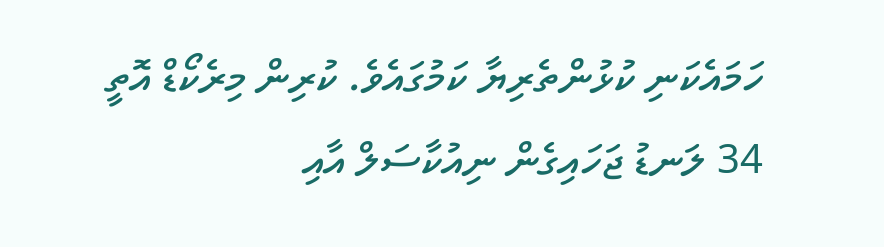ހަމައެކަނި ކުޅުންތެރިޔާ ކަމުގައެވެ. ކުރިން މިރެކޯޑް އޮތީ 34 ލަނޑު ޖަހައިގެން ނިއުކާސަލް އާއި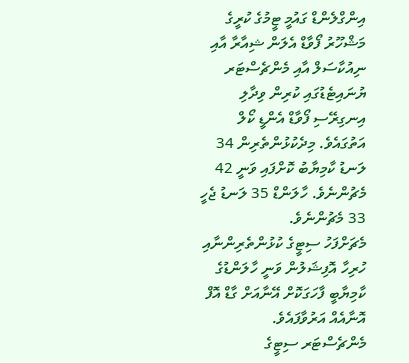އިންގްލެންޑް ގައުމީ ޓީމުގެ ކުރީގެ މަޝްހޫރު ފޯވާޑް އެލަން ޝިއާރާ އާއި ނިއުކާސަލް އާއި މެންޗެސްޓަރ ޔުނައިޓެޑުގައި ކުރިން ވިދާލި އިނގިރޭސި ފޯވާޑް އެންޑީ ކޯލް އަތުގައެވެ. މިދެކުޅުންތެރިން 34 ލަނޑު ކާމިޔާބު ކޮށްފައި ވަނީ 42 މެޗުންނެވެ. ހާލަންޑް 35 ލަނޑު ޖެހީ 33 މެޗުންނެވެ.
މެޗަށްފަހު ސިޓީގެ ކުޅުންތެރިންނާއި ހުރިހާ އޮފިޝަލުން ވަނީ ހާލަންޑުގެ ކާމިޔާބީ ފާހަގަކޮށް އޭނާއަށް ގާޑް އޮފް އޮނާއެއް އަރުވާފައެވެ.
މެންޗެސްޓަރ ސިޓީގެ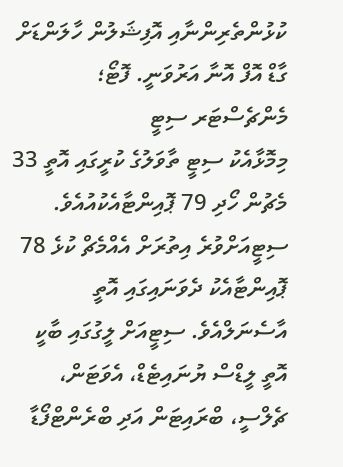ކުޅުންތެރިންނާއި އޮފިޝަލުން ހާލަންޑަށް ގާޑް އޮފް އޮނާ އަރުވަނީ. ފޮޓޯ؛ މެންޗެސްޓަރ ސިޓީ
މިމޮޅާއެކު ސިޓީ ތާވަލުގެ ކުރީގައި އޮތީ 33 މެޗުން ހޯދި 79 ޕޮއިންޓާއެކުއުއެވެ. ސިޓީއަށްވުރެ އިތުރަށް އެއްމެޗް ކުޅެ 78 ޕޮއިންޓާއެކު ދެވަނައިގައި އޮތީ އާސެނަލްއެވެ. ސިޓީއަށް ލީގުގައި ބާކީ އޮތީ ލީޑްސް ޔުނައިޓެޑް، އެވަޓަން، ޗެލްސީ، ބްރައިޓަން އަދި ބްރެންޓްފޯޑާ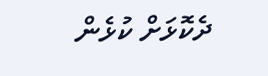ދެކޮޅަށް ކުޅެން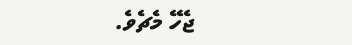ޖެހޭ މެޗެވެ.